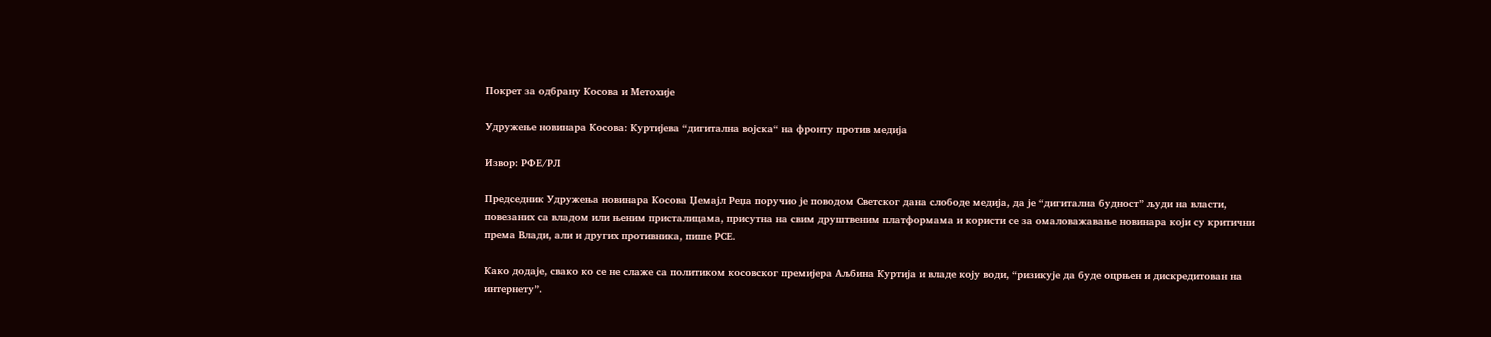Покрет за одбрану Косова и Метохије

Удружење новинара Косова: Куртијева “дигитална војска“ на фронту против медија

Извор: РФЕ/РЛ

Председник Удружења новинара Косова Џемајл Реџа поручио је поводом Светског дана слободе медија, да је “дигитална будност” људи на власти, повезаних са владом или њеним присталицама, присутна на свим друштвеним платформама и користи се за омаловажавање новинара који су критични према Влади, али и других противника, пише РСЕ.

Како додаје, свако ко се не слаже са политиком косовског премијера Аљбина Куртија и владе коју води, “ризикује да буде оцрњен и дискредитован на интернету”.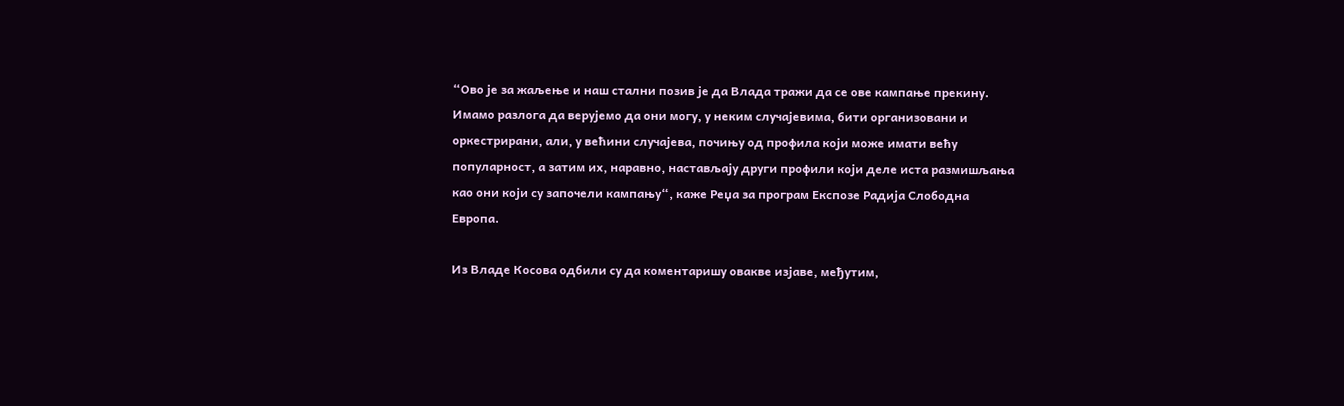“Ово је за жаљење и наш стални позив је да Влада тражи да се ове кампање прекину. Имамо разлога да верујемо да они могу, у неким случајевима, бити организовани и оркестрирани, али, у већини случајева, почињу од профила који може имати већу популарност, а затим их, наравно, настављају други профили који деле иста размишљања као они који су започели кампању“, каже Реџа за програм Експозе Радија Слободна Европа.

Из Владе Косова одбили су да коментаришу овакве изјаве, међутим,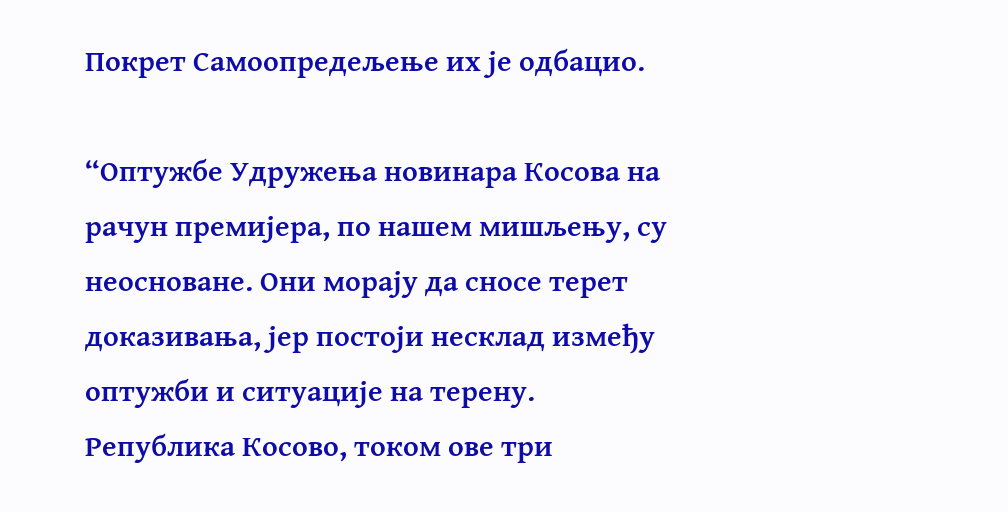Покрет Самоопредељење их је одбацио.

“Оптужбе Удружења новинара Косова на рачун премијера, по нашем мишљењу, су неосноване. Они морају да сносе терет доказивања, јер постоји несклад између оптужби и ситуације на терену. Република Косово, током ове три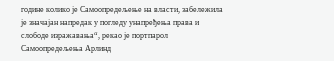године колико је Самоопредељење на власти, забележила је значајан напредак у погледу унапређења права и слободе изражавања“, рекао је портпарол Самоопредељења Арлинд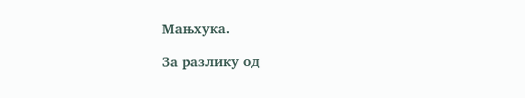Мањхука.

За разлику од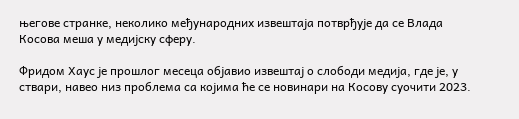његове странке, неколико међународних извештаја потврђује да се Влада Косова меша у медијску сферу.

Фридом Хаус је прошлог месеца објавио извештај о слободи медија, где је, у ствари, навео низ проблема са којима ће се новинари на Косову суочити 2023.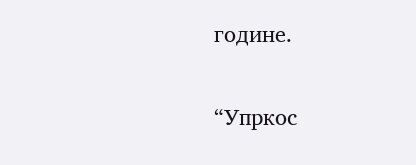године.

“Упркос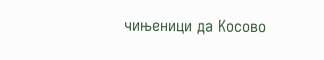чињеници да Косово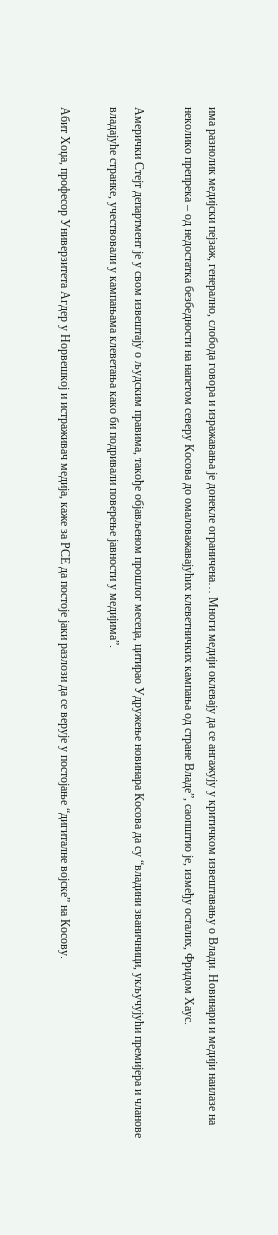има разнолик медијски пејзаж, генерално, слобода говора и изражавања је донекле ограничена… Многи медији оклевају да се ангажују у критичком извештавању о Влади. Новинари и медији наилазе на неколико препрека – од недостатка безбедности на напетом северу Косова до омаловажавајућих клеветничких кампања од стране Владе”, саопштио је, између осталих, Фридом Хаус.

Амерички Стејт департмент је у свом извештају о људским правима, такође објављеном прошлог месеца, цитирао Удружење новинара Косова да су “владини званичници, укључујући премијера и чланове владајуће странке, учествовали у кампањама клеветања како би подривали поверење јавности у медијима”.

Абит Хоџа, професор Универзитета Агдер у Норвешкој и истраживач медија, каже за РСЕ да постоје јаки разлози да се верује у постојање “дигиталне војске” на Косову.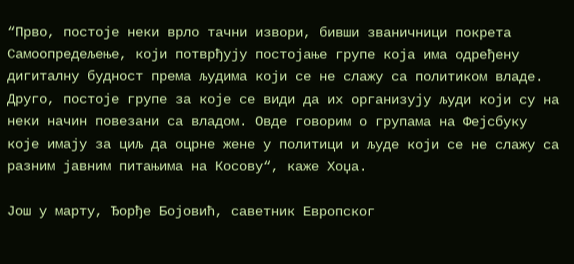“Прво, постоје неки врло тачни извори, бивши званичници покрета Самоопредељење, који потврђују постојање групе која има одређену дигиталну будност према људима који се не слажу са политиком владе. Друго, постоје групе за које се види да их организују људи који су на неки начин повезани са владом. Овде говорим о групама на Фејсбуку које имају за циљ да оцрне жене у политици и људе који се не слажу са разним јавним питањима на Косову“, каже Хоџа.

Још у марту, Ђорђе Бојовић, саветник Европског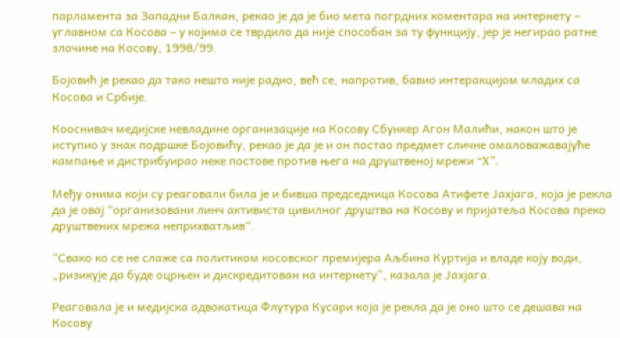парламента за Западни Балкан, рекао је да је био мета погрдних коментара на интернету – углавном са Косова – у којима се тврдило да није способан за ту функцију, јер је негирао ратне злочине на Косову, 1998/99.

Бојовић је рекао да тако нешто није радио, већ се, напротив, бавио интеракцијом младих са Косова и Србије.

Кооснивач медијске невладине организације на Косову Сбункер Агон Малићи, након што је иступио у знак подршке Бојовићу, рекао је да је и он постао предмет сличне омаловажавајуће кампање и дистрибуирао неке постове против њега на друштвеној мрежи “X”.

Међу онима који су реаговали била је и бивша председница Косова Атифете Јахјага, која је рекла да је овај “организовани линч активиста цивилног друштва на Косову и пријатеља Косова преко друштвених мрежа неприхватљив“.

“Свако ко се не слаже са политиком косовског премијера Аљбина Куртија и владе коју води, „ризикује да буде оцрњен и дискредитован на интернету”, казала је Јахјага.

Реаговала је и медијска адвокатица Флутура Кусари која је рекла да је оно што се дешава на Косову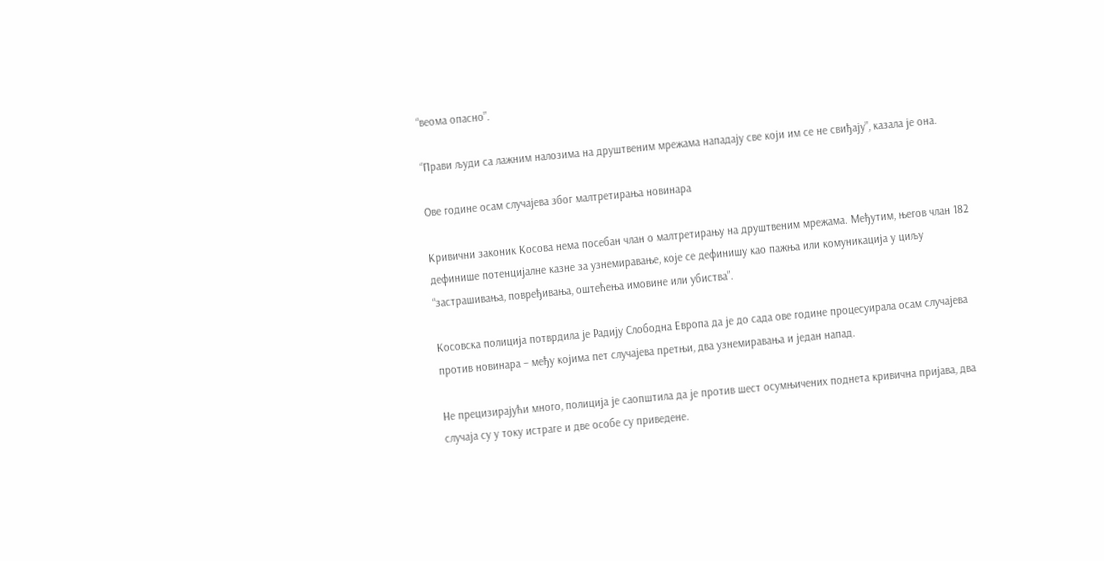“веома опасно”.

“Прави људи са лажним налозима на друштвеним мрежама нападају све који им се не свиђају”, казала је она.

Ове године осам случајева због малтретирања новинара

Кривични законик Косова нема посебан члан о малтретирању на друштвеним мрежама. Међутим, његов члан 182 дефинише потенцијалне казне за узнемиравање, које се дефинишу као пажња или комуникација у циљу “застрашивања, повређивања, оштећења имовине или убиства”.

Косовска полиција потврдила је Радију Слободна Европа да је до сада ове године процесуирала осам случајева против новинара – међу којима пет случајева претњи, два узнемиравања и један напад.

Не прецизирајући много, полиција је саопштила да је против шест осумњичених поднета кривична пријава, два случаја су у току истраге и две особе су приведене.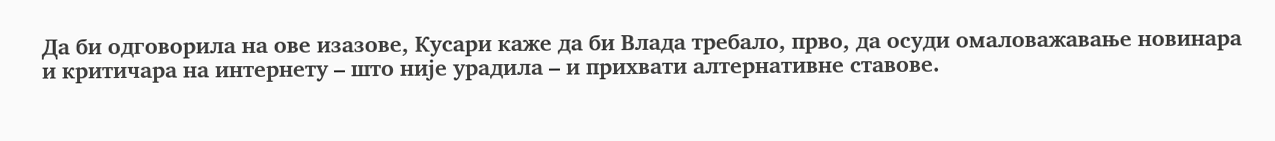Да би одговорила на ове изазове, Кусари каже да би Влада требало, прво, да осуди омаловажавање новинара и критичара на интернету – што није урадила – и прихвати алтернативне ставове.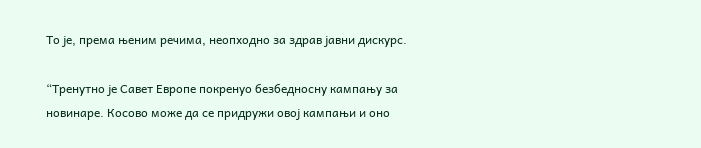То је, према њеним речима, неопходно за здрав јавни дискурс.

“Тренутно је Савет Европе покренуо безбедносну кампању за новинаре. Косово може да се придружи овој кампањи и оно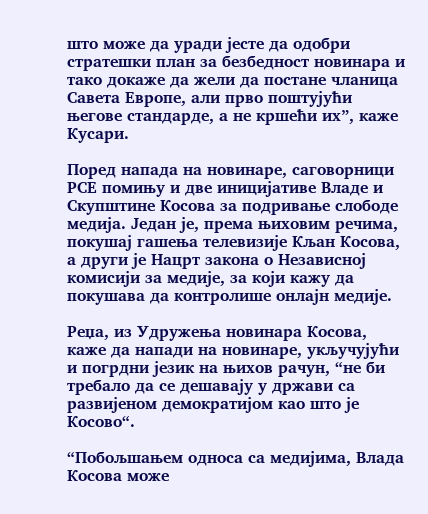што може да уради јесте да одобри стратешки план за безбедност новинара и тако докаже да жели да постане чланица Савета Европе, али прво поштујући његове стандарде, а не кршећи их”, каже Кусари.

Поред напада на новинаре, саговорници РСЕ помињу и две иницијативе Владе и Скупштине Косова за подривање слободе медија. Један је, према њиховим речима, покушај гашења телевизије Кљан Косова, а други је Нацрт закона о Независној комисији за медије, за који кажу да покушава да контролише онлајн медије.

Реџа, из Удружења новинара Косова, каже да напади на новинаре, укључујући и погрдни језик на њихов рачун, “не би требало да се дешавају у држави са развијеном демократијом као што је Косово“.

“Побољшањем односа са медијима, Влада Косова може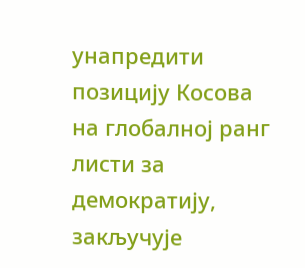унапредити позицију Косова на глобалној ранг листи за демократију, закључује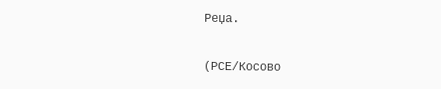Реџа.

(РСЕ/Косово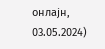онлајн, 03.05.2024)